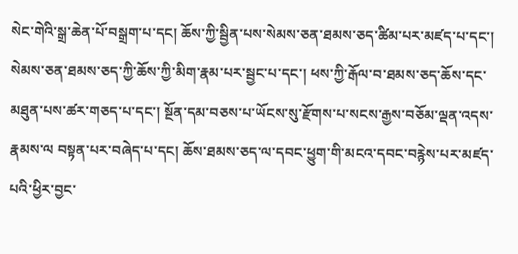སེང་གེའི་སྒྲ་ཆེན་པོ་བསྒྲག་པ་དང། ཆོས་ཀྱི་སྦྱིན་པས་སེམས་ཅན་ཐམས་ཅད་ཚིམ་པར་མཛད་པ་དང་། སེམས་ཅན་ཐམས་ཅད་ཀྱི་ཆོས་ཀྱི་མིག་རྣམ་པར་སྦྱང་པ་དང་། ཕས་ཀྱི་རྒོལ་བ་ཐམས་ཅད་ཆོས་དང་མཐུན་པས་ཚར་གཅད་པ་དང་། སྔོན་དམ་བཅས་པ་ཡོངས་སུ་རྫོགས་པ་སངས་རྒྱས་བཅོམ་ལྡན་འདས་རྣམས་ལ བསྟན་པར་བཞེད་པ་དང། ཆོས་ཐམས་ཅད་ལ་དབང་ཕྱུག་གི་མངའ་དབང་བརྙེས་པར་མཛད་པའི་ཕྱིར་བྱང་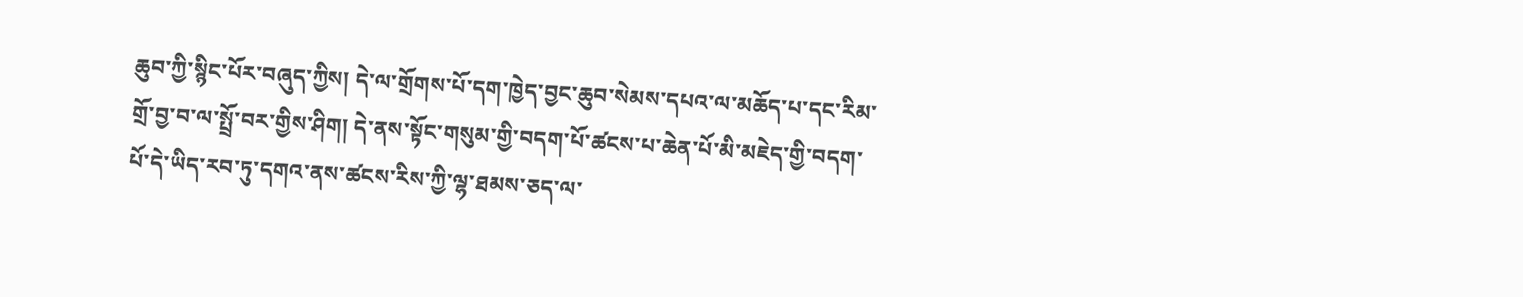ཆུབ་ཀྱི་སྙིང་པོར་བཞུད་ཀྱིས། དེ་ལ་གྲོགས་པོ་དག་ཁྱེད་བྱང་ཆུབ་སེམས་དཔའ་ལ་མཆོད་པ་དང་རིམ་གྲོ་བྱ་བ་ལ་སྤྲོ་བར་གྱིས་ཤིག། དེ་ནས་སྟོང་གསུམ་གྱི་བདག་པོ་ཚངས་པ་ཆེན་པོ་མི་མཇེད་གྱི་བདག་པོ་དེ་ཡིད་རབ་ཏུ་དགའ་ནས་ཚངས་རིས་ཀྱི་ལྷ་ཐམས་ཅད་ལ་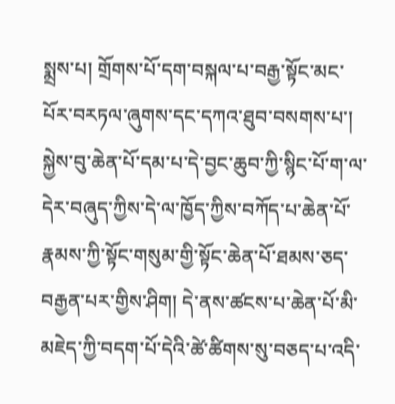སྨྲས་པ། གྲོགས་པོ་དག་བསྐལ་པ་བརྒྱ་སྟོང་མང་པོར་བརཏལ་ཞུགས་དང་དཀའ་ཐུབ་བསགས་པ་། སྐྱེས་བུ་ཆེན་པོ་དམ་པ་དེ་བྱང་ཆུབ་ཀྱི་སྙིང་པོ་ག་ལ་དེར་བཞུད་ཀྱིས་དེ་ལ་ཁྱོད་ཀྱིས་བཀོད་པ་ཆེན་པོ་རྣམས་ཀྱི་སྟོང་གསུམ་གྱི་སྟོང་ཆེན་པོ་ཐམས་ཅད་བརྒྱན་པར་གྱིས་ཤིག། དེ་ནས་ཚངས་པ་ཆེན་པོ་མི་མཇེད་ཀྱི་བདག་པོ་དེའི་ཚེ་ཚིགས་སུ་བཅད་པ་འདི་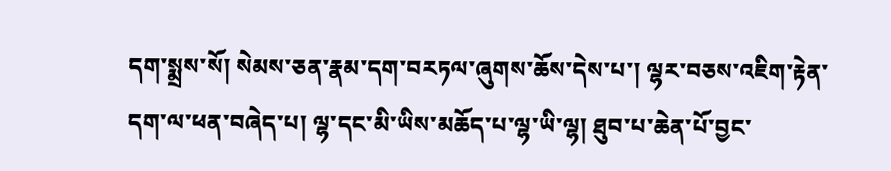དག་སྨྲས་སོ། སེམས་ཅན་རྣམ་དག་བརཏལ་ཞུགས་ཆོས་དེས་པ་། ལྷར་བཅས་འཇིག་རྟེན་དག་ལ་ཕན་བཞེད་པ། ལྷ་དང་མི་ཡིས་མཆོད་པ་ལྷ་ཡི་ལྷ། ཐུབ་པ་ཆེན་པོ་བྱང་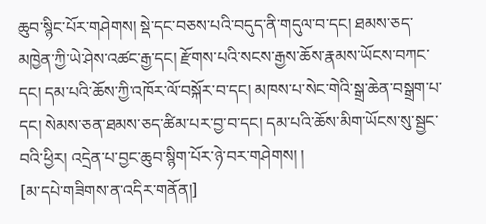ཆུབ་སྙིང་པོར་གཤེགས། སྡེ་དང་བཅས་པའི་བདུད་ནི་གདུལ་བ་དང། ཐམས་ཅད་མཁྱེན་ཀྱི་ཡེ་ཤེས་འཚང་རྒྱ་དང། རྫོགས་པའི་སངས་རྒྱས་ཆོས་རྣམས་ཡོངས་བཀང་དང། དམ་པའི་ཆོས་ཀྱི་འཁོར་ལོ་བསྐོར་བ་དང། མཁས་པ་སེང་གེའི་སྒྲ་ཆེན་བསྒྲག་པ་དང། སེམས་ཅན་ཐམས་ཅད་ཚིམ་པར་བྱ་བ་དང། དམ་པའི་ཆོས་མིག་ཡོངས་སུ་སྦྱང་བའི་ཕྱིར། འདྲེན་པ་བྱང་ཆུབ་སྙིག་པོར་ཉེ་བར་གཤེགས། །
[མ་དཔེ་གཟིགས་ན་འདིར་གནོན།]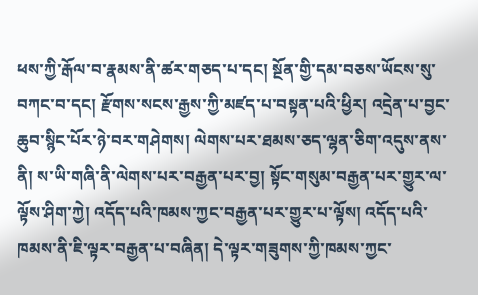ཕས་ཀྱི་རྒོལ་བ་རྣམས་ནི་ཚར་གཅད་པ་དང། སྔོན་གྱི་དམ་བཅས་ཡོངས་སུ་བཀང་བ་དང། རྫོགས་སངས་རྒྱས་ཀྱི་མཛད་པ་བསྟན་པའི་ཕྱིར། འདྲེན་པ་བྱང་ཆུབ་སྙིང་པོར་ཉེ་བར་གཤེགས། ལེགས་པར་ཐམས་ཅད་ལྷན་ཅིག་འདུས་ནས་ནི། ས་ཡི་གཞི་ནི་ལེགས་པར་བརྒྱན་པར་བྱ། སྟོང་གསུམ་བརྒྱན་པར་གྱུར་ལ་ལྟོས་ཤིག་ཀྱེ། འདོད་པའི་ཁམས་ཀྱང་བརྒྱན་པར་གྱུར་པ་ལྟོས། འདོད་པའི་ཁམས་ནི་ཇི་ལྟར་བརྒྱན་པ་བཞིན། དེ་ལྟར་གཟུགས་ཀྱི་ཁམས་ཀྱང་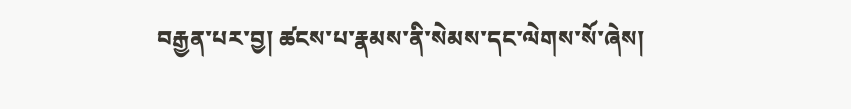བརྒྱན་པར་བྱ། ཚངས་པ་རྣམས་ནི་སེམས་དང་ལེགས་སོ་ཞེས།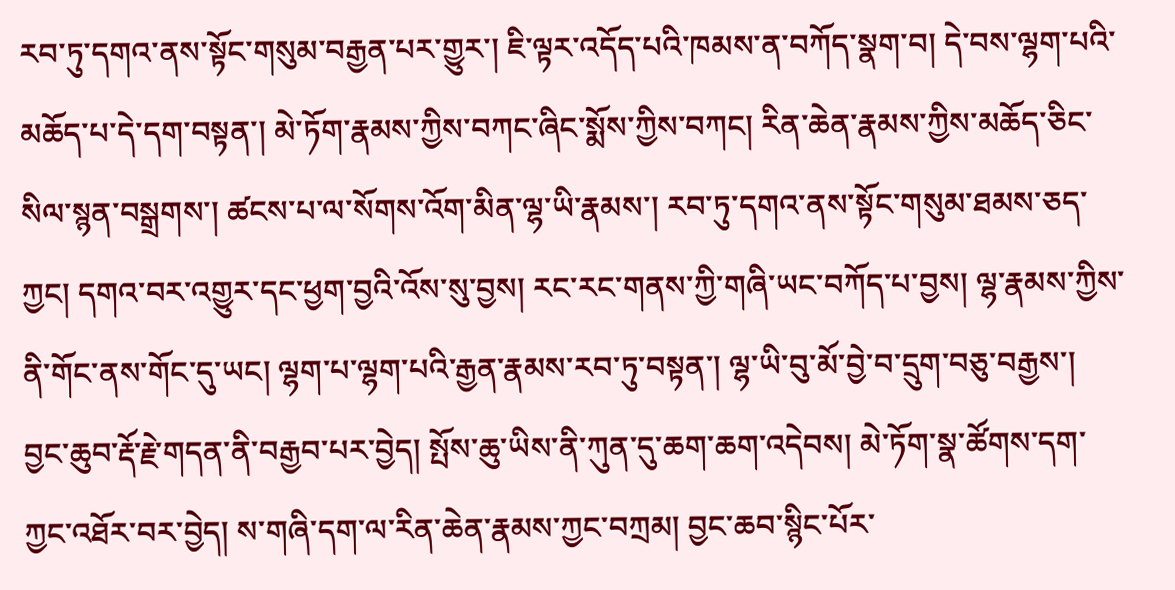རབ་ཏུ་དགའ་ནས་སྟོང་གསུམ་བརྒྱན་པར་གྱུར་། ཇི་ལྟར་འདོད་པའི་ཁམས་ན་བཀོད་སྣག་བ། དེ་བས་ལྷག་པའི་མཆོད་པ་དེ་དག་བསྟན་། མེ་ཏོག་རྣམས་ཀྱིས་བཀང་ཞིང་སྨོས་ཀྱིས་བཀང། རིན་ཆེན་རྣམས་ཀྱིས་མཆོད་ཅིང་སིལ་སྙན་བསྒྲགས་། ཚངས་པ་ལ་སོགས་འོག་མིན་ལྷ་ཡི་རྣམས་། རབ་ཏུ་དགའ་ནས་སྟོང་གསུམ་ཐམས་ཅད་ཀྱང། དགའ་བར་འགྱུར་དང་ཕྱག་བྱའི་འོས་སུ་བྱས། རང་རང་གནས་ཀྱི་གཞི་ཡང་བཀོད་པ་བྱས། ལྷ་རྣམས་ཀྱིས་ནི་གོང་ནས་གོང་དུ་ཡང། ལྷག་པ་ལྷག་པའི་རྒྱན་རྣམས་རབ་ཏུ་བསྟན་། ལྷ་ཡི་བུ་མོ་བྱེ་བ་དྲུག་བཅུ་བརྒྱས་། བྱང་ཆུབ་རྡོ་རྗེ་གདན་ནི་བརྒྱབ་པར་བྱེད། སྤོས་ཆུ་ཡིས་ནི་ཀུན་དུ་ཆག་ཆག་འདེབས། མེ་ཏོག་སྣ་ཚོགས་དག་ཀྱང་འཐོར་བར་བྱེད། ས་གཞི་དག་ལ་རིན་ཆེན་རྣམས་ཀྱང་བཀྲམ། བྱང་ཆབ་སྙིང་པོར་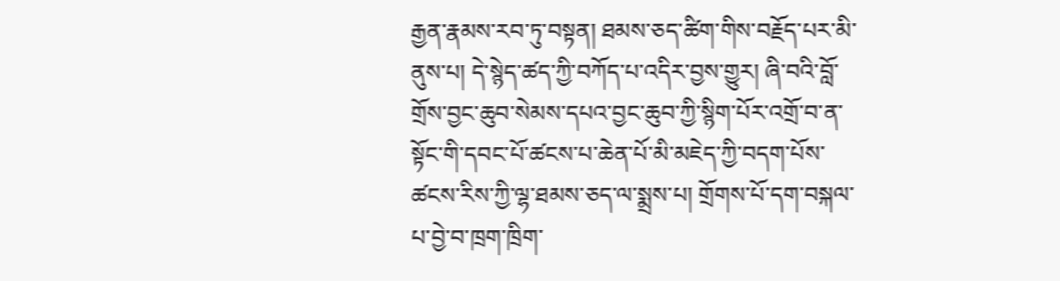རྒྱན་རྣམས་རབ་ཏུ་བསྟན། ཐམས་ཅད་ཚིག་གིས་བརྗོད་པར་མི་ནུས་པ། དེ་སྙེད་ཚད་ཀྱི་བཀོད་པ་འདིར་བྱས་གྱུར། ཞི་བའི་བློ་གྲོས་བྱང་ཆུབ་སེམས་དཔའ་བྱང་ཆུབ་ཀྱི་སྙིག་པོར་འགྲོ་བ་ན་སྟོང་གི་དབང་པོ་ཚངས་པ་ཆེན་པོ་མི་མཇེད་ཀྱི་བདག་པོས་ཚངས་རིས་ཀྱི་ལྷ་ཐམས་ཅད་ལ་སྨྲས་པ། གྲོགས་པོ་དག་བསྐལ་པ་བྱེ་བ་ཁྲག་ཁྲིག་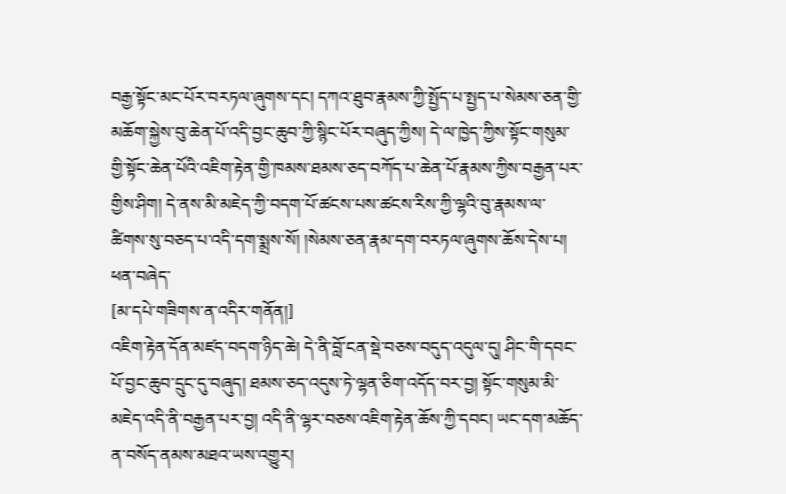བརྒྱ་སྟོང་མང་པོར་བརཏལ་ཞུགས་དང། དཀའ་ཐུབ་རྣམས་ཀྱི་སྤྱོད་པ་སྤྱད་པ་སེམས་ཅན་གྱི་མཆོག་སྐྱེས་བུ་ཆེན་པོ་འདི་བྱང་ཆུབ་ཀྱི་སྙིང་པོར་བཞུད་ཀྱིས། དེ་ལ་ཁྱེད་ཀྱིས་སྟོང་གསུམ་གྱི་སྟོང་ཆེན་པོའི་འཇིག་རྟེན་གྱི་ཁམས་ཐམས་ཅད་བཀོད་པ་ཆེན་པོ་རྣམས་ཀྱིས་བརྒྱན་པར་གྱིས་ཤིག། དེ་ནས་མི་མཇེད་ཀྱི་བདག་པོ་ཚངས་པས་ཚངས་རིས་ཀྱི་ལྷའི་བུ་རྣམས་ལ་ཚིགས་སུ་བཅད་པ་འདི་དག་སྨྲས་སོ། །སེམས་ཅན་རྣམ་དག་བརཏལ་ཞུགས་ཆོས་དེས་པ། ཕན་བཞེད་
[མ་དཔེ་གཟིགས་ན་འདིར་གནོན།]
འཇིག་རྟེན་དོན་མཛད་བདག་ཉིད་ཆེ། དེ་ནི་བློ་ངན་སྡེ་བཅས་བདུད་འདུལ་དུ། ཤིང་གི་དབང་པོ་བྱང་ཆུབ་དྲུང་དུ་བཞུད། ཐམས་ཅད་འདུས་ཏེ་ལྷན་ཅིག་འདོད་བར་བྱ། སྟོང་གསུམ་མི་མཇེད་འདི་ནི་བརྒྱན་པར་བྱ། འདི་ནི་ལྷར་བཅས་འཇིག་རྟེན་ཆོས་ཀྱི་དབང། ཡང་དག་མཆོད་ན་བསོད་ནམས་མཐའ་ཡས་འགྱུར།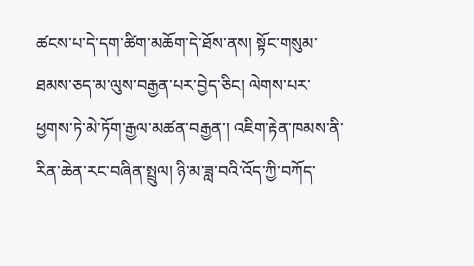ཚངས་པ་དེ་དག་ཚིག་མཆོག་དེ་ཐོས་ནས། སྟོང་གསུམ་ཐམས་ཅད་མ་ལུས་བརྒྱན་པར་བྱེད་ཅིང། ལེགས་པར་ཕྱགས་ཏེ་མེ་ཏོག་རྒྱལ་མཚན་བརྒྱན་། འཇིག་རྟེན་ཁམས་ནི་རིན་ཆེན་རང་བཞིན་སྤྲུལ། ཉི་མ་ཟླ་བའི་འོད་ཀྱི་བཀོད་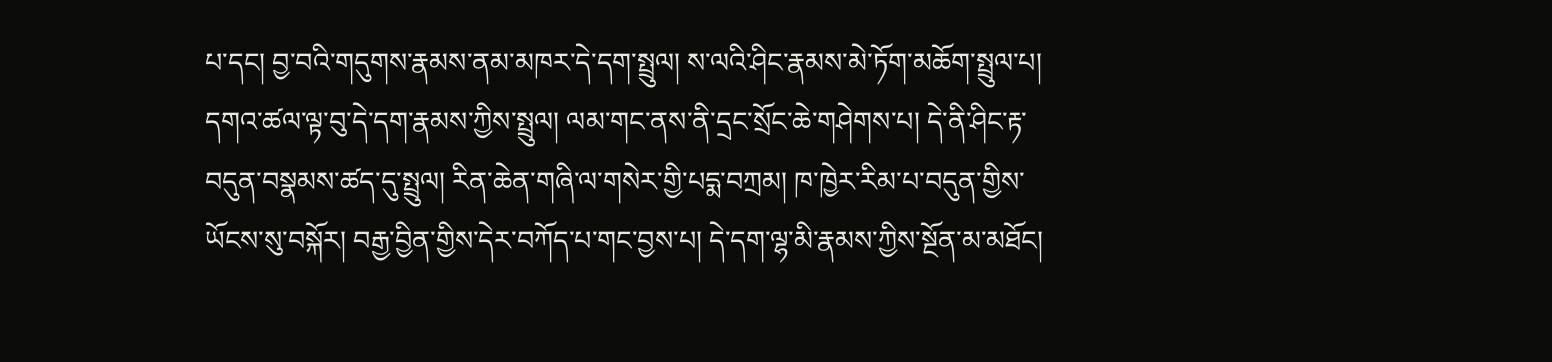པ་དང། བྱ་བའི་གདུགས་རྣམས་ནམ་མཁར་དེ་དག་སྤྲུལ། ས་ལའི་ཤིང་རྣམས་མེ་ཏོག་མཆོག་སྤྲུལ་པ། དགའ་ཚལ་ལྟ་བུ་དེ་དག་རྣམས་ཀྱིས་སྤྲུལ། ལམ་གང་ནས་ནི་དྲང་སྲོང་ཆེ་གཤེགས་པ། དེ་ནི་ཤིང་རྟ་བདུན་བསྣམས་ཚད་དུ་སྤྲུལ། རིན་ཆེན་གཞི་ལ་གསེར་གྱི་པདྨ་བཀྲམ། ཁ་ཁྱེར་རིམ་པ་བདུན་གྱིས་ཡོངས་སུ་བསྐོར། བརྒྱ་བྱིན་གྱིས་དེར་བཀོད་པ་གང་བྱས་པ། དེ་དག་ལྷ་མི་རྣམས་ཀྱིས་སྔོན་མ་མཐོང།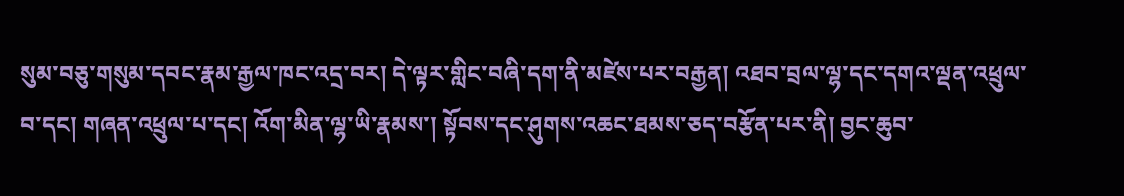སུམ་བཅུ་གསུམ་དབང་རྣམ་རྒྱལ་ཁང་འདྲ་བར། དེ་ལྟར་གླིང་བཞི་དག་ནི་མཛེས་པར་བརྒྱན། འཐབ་བྲལ་ལྷ་དང་དགའ་ལྡན་འཕྲུལ་བ་དང། གཞན་འཕྲུལ་པ་དང། འོག་མིན་ལྷ་ཡི་རྣམས་། སྟོབས་དང་ཤུགས་འཆང་ཐམས་ཅད་བརྩོན་པར་ནི། བྱང་ཆུབ་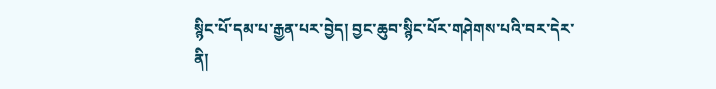སྙིང་པོ་དམ་པ་རྒྱན་པར་བྱེད། བྱང་ཆུབ་སྙིང་པོར་གཤེགས་པའི་བར་དེར་ནི།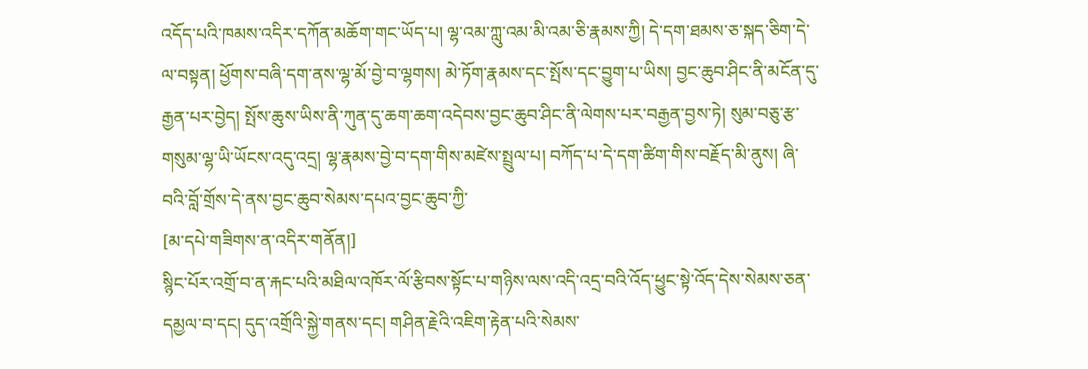འདོད་པའི་ཁམས་འདིར་དཀོན་མཆོག་གང་ཡོད་པ། ལྷ་འམ་ཀླུ་འམ་མི་འམ་ཅི་རྣམས་ཀྱི། དེ་དག་ཐམས་ཅ་སྐད་ཅིག་དེ་ལ་བསྟན། ཕྱོགས་བཞི་དག་ནས་ལྷ་མོ་བྱེ་བ་ལྷགས། མེ་ཏོག་རྣམས་དང་སྤོས་དང་བྱུག་པ་ཡིས། བྱང་ཆུབ་ཤིང་ནི་མངོན་དུ་རྒྱན་པར་བྱེད། སྤོས་ཆུས་ཡིས་ནི་ཀུན་དུ་ཆག་ཆག་འདེབས་བྱང་ཆུབ་ཤིང་ནི་ལེགས་པར་བརྒྱན་བྱས་ཏེ། སུམ་བཅུ་རྩ་གསུམ་ལྷ་ཡི་ཡོངས་འདུ་འདྲ། ལྷ་རྣམས་བྱེ་བ་དག་གིས་མཛེས་སྤྲུལ་པ། བཀོད་པ་དེ་དག་ཚིག་གིས་བརྗོད་མི་ནུས། ཞི་བའི་བློ་གྲོས་དེ་ནས་བྱང་ཆུབ་སེམས་དཔའ་བྱང་ཆུབ་ཀྱི་
[མ་དཔེ་གཟིགས་ན་འདིར་གནོན།]
སྙིང་པོར་འགྲོ་བ་ན་རྐང་པའི་མཐིལ་འཁོར་ལོ་རྩིབས་སྟོང་པ་གཉིས་ལས་འདི་འདྲ་བའི་འོད་ཕྱུང་སྟེ་འོད་དེས་སེམས་ཅན་དམྱལ་བ་དང། དུད་འགྲོའི་སྐྱེ་གནས་དང། གཤིན་རྗེའི་འཇིག་རྟེན་པའི་སེམས་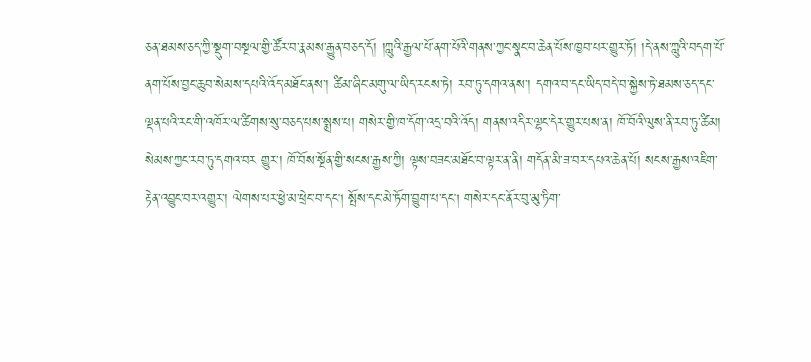ཅན་ཐམས་ཅད་ཀྱི་སྡུག་བསྔལ་གྱི་ཚོར་བ་རྣམས་རྒྱུན་བཅད་དོ། །ཀླུའི་རྒྱལ་པོ་ནག་པོའི་གནས་ཀྱང་སྣང་བ་ཆེན་པོས་ཁྱབ་པར་གྱུར་ཏོ། །དེ་ནས་ཀླུའི་བདག་པོ་ནག་པོས་བྱང་ཆུབ་སེམས་དཔའི་འོད་མཐོང་ནས་། ཚིམ་ཞིང་མགུ་ལ་ཡིད་རངས་ཏེ། རབ་ཏུ་དགའ་ནས་། དགའ་བ་དང་ཡིད་བདེ་བ་སྐྱེས་ཏེ་ཐམས་ཅད་དང་ལྡན་པའི་རང་གི་འཁོར་ལ་ཚིགས་སུ་བཅད་པས་སྨྲས་པ། གསེར་གྱི་ཁ་དོག་འདྲ་བའི་འོད། གནས་འདིར་ལྷང་དེར་གྱུར་པས་ན། ཁོ་བོའི་ལུས་ནི་རབ་ཏུ་ཚིམ། སེམས་ཀྱང་རབ་ཏུ་དགའ་བར གྱུར་། ཁོ་བོས་སྔོན་གྱི་སངས་རྒྱས་ཀྱི། ལྟས་བཟང་མཐོང་བ་ལྟར་ན་ནི། གདོན་མི་ཟ་བར་དཔའ་ཆེན་པོ། སངས་རྒྱས་འཇིག་རྟེན་འབྱུང་བར་འགྱུར་། ལེགས་པར་ཕྱེ་མ་ཕྲེང་བ་དང། སྤོས་དང་མེ་ཏོག་བྱུག་པ་དང། གསེར་དང་ནོར་བུ་མུ་ཏིག་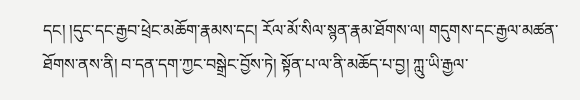དང། །དུང་དང་རྒྱབ་ཕྲེང་མཆོག་རྣམས་དང། རོལ་མོ་སིལ་སྙན་རྣམ་ཐོགས་ལ། གདུགས་དང་རྒྱལ་མཚན་ཐོགས་ནས་ནི། བ་དན་དག་ཀྱང་བསྒྲེང་བྱོས་ཏེ། སྟོན་པ་ལ་ནི་མཆོད་པ་བྱ། ཀླུ་ཡི་རྒྱལ་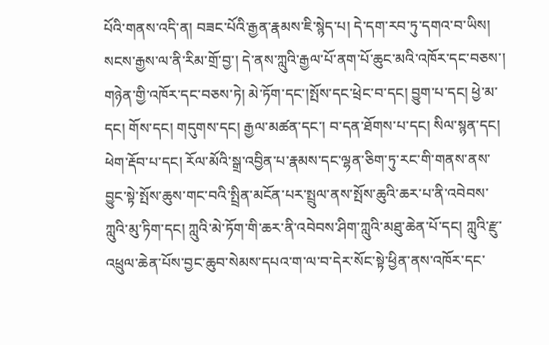པོའི་གནས་འདི་ན། བཟང་པོའི་རྒྱན་རྣམས་ཇི་སྙེད་པ། དེ་དག་རབ་ཏུ་དགའ་བ་ཡིས། སངས་རྒྱས་ལ་ནི་རིམ་གྲོ་བྱ་། དེ་ནས་ཀླུའི་རྒྱལ་པོ་ནག་པོ་ཆུང་མའི་འཁོར་དང་བཅས་། གཉེན་གྱི་འཁོར་དང་བཅས་ཏེ། མེ་ཏོག་དང་།སྤོས་དང་ཕྲེང་བ་དང། བྱུག་པ་དང། ཕྱེ་མ་དང། གོས་དང། གདུགས་དང། རྒྱལ་མཚན་དང་། བ་དན་ཐོགས་པ་དང། སིལ་སྙན་དང། ཕེག་རྡོབ་པ་དང། རོལ་མོའི་སྒྲ་འབྱིན་པ་རྣམས་དང་ལྷན་ཅིག་ཏུ་རང་གི་གནས་ནས་བྱུང་སྟེ་སྤོས་ཆུས་གང་བའི་སྤྲིན་མངོན་པར་སྤྲུལ་ནས་སྤོས་ཆུའི་ཆར་པ་ནི་འབེབས་ཀླུའི་མུ་ཏིག་དང། ཀླུའི་མེ་ཏོག་གི་ཆར་ནི་འབེབས་ཤིག་ཀླུའི་མཐུ་ཆེན་པོ་དང། ཀླུའི་རྫུ་འཕྲུལ་ཆེན་པོས་བྱང་ཆུབ་སེམས་དཔའ་ག་ལ་བ་དེར་སོང་སྟེ་ཕྱིན་ནས་འཁོར་དང་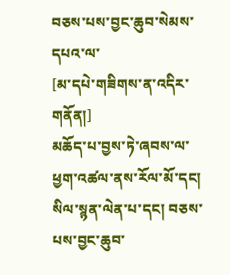བཅས་པས་བྱང་ཆུབ་སེམས་དཔའ་ལ་
[མ་དཔེ་གཟིགས་ན་འདིར་གནོན།]
མཆོད་པ་བྱས་ཏེ་ཞབས་ལ་ཕྱག་འཚལ་ནས་རོལ་མོ་དང། སིལ་སྙན་ལེན་པ་དང། བཅས་པས་བྱང་ཆུབ་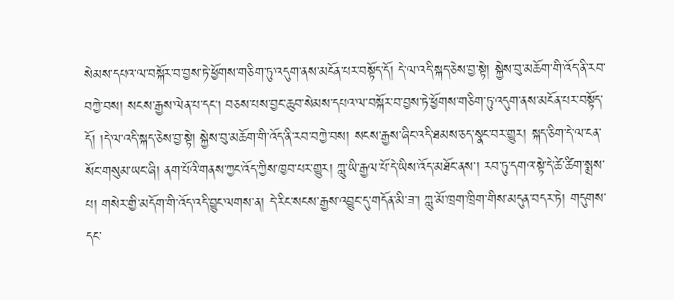སེམས་དཔའ་ལ་བསྐོར་བ་བྱས་ཏེ་ཕྱོགས་གཅིག་ཏུ་འདུག་ནས་མངོན་པར་བསྟོད་དོ། དེ་ལ་འདི་སྐད་ཅེས་བྱ་སྟེ། སྐྱེས་བུ་མཆོག་གི་འོད་ནི་རབ་བཀྱེ་བས། སངས་རྒྱས་ལེན་པ་དང། བཅས་པས་བྱང་ཆུབ་སེམས་དཔའ་ལ་བསྐོར་བ་བྱས་ཏེ་ཕྱོགས་གཅིག་ཏུ་འདུག་ནས་མངོན་པར་བསྟོད་དོ། །དེ་ལ་འདི་སྐད་ཅེས་བྱ་སྟེ། སྐྱེས་བུ་མཆོག་གི་འོད་ནི་རབ་བཀྱེ་བས། སངས་རྒྱས་ཞིང་འདི་ཐམས་ཅད་སྣང་བར་གྱུར། སྐད་ཅིག་དེ་ལ་ངན་སོང་གསུམ་ཡང་ཞི། ནག་པོའི་གནས་ཀྱང་འོད་ཀྱིས་ཁྱབ་པར་གྱུར། ཀླུ་ཡི་རྒྱལ་པོ་དེ་ཡིས་འོད་མཐོང་ནས་། རབ་ཏུ་དགའ་སྟེ་དེ་ཚེ་ཚིག་སྨྲས་པ། གསེར་གྱི་མདོག་གི་འོད་འདི་བྱུང་ལགས་ན། དེ་རིང་སངས་རྒྱས་འབྱུང་དུ་གདོན་མི་ཟ་། ཀླུ་མོ་ཁྲག་ཁྲིག་གིས་མདུན་བདར་ཏེ། གདུགས་དང་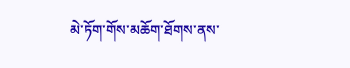མེ་ཏོག་གོས་མཆོག་ཐོགས་ནས་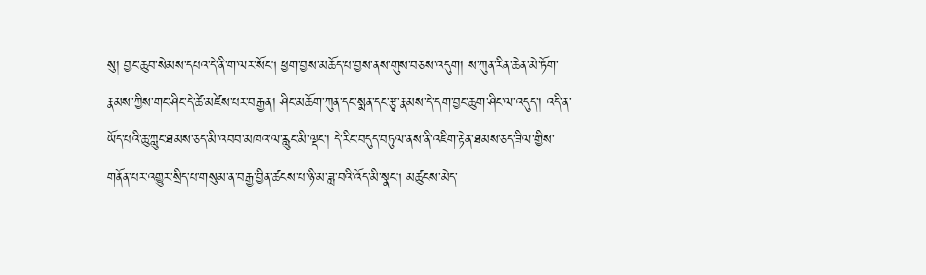སུ། བྱང་ཆུབ་སེམས་དཔའ་དེ་ནི་ག་ལར་སོང། ཕྱག་བྱས་མཆོད་པ་བྱས་ནས་གུས་བཅས་འདུག། ས་ཀུན་རིན་ཆེན་མེ་ཏོག་རྣམས་ཀྱིས་གང་ཤིང་དེ་ཚེ་མཛེས་པར་བརྒྱན། ཤིང་མཆོག་ཀུན་དང་སྨན་དང་རྩྭ་རྣམས་དེ་དག་བྱང་ཆུག་ཤིང་ལ་འདུད་། འདི་ན་ཡོད་པའི་ཆུ་ཀླུང་ཐམས་ཅད་མི་འབབ་མཁའ་ལ་རླུང་མི་ལྡང་། དེ་རིང་བདུད་བཏུལ་ནས་ནི་འཇིག་རྟེན་ཐམས་ཅད་ཟིལ་གྱིས་གནོན་པར་འགྱུར་སྲིད་པ་གསུམ་ན་བརྒྱ་བྱིན་ཚངས་པ་ཉི་མ་ཟླ་བའི་འོད་མི་སྣང། མཚུངས་མེད་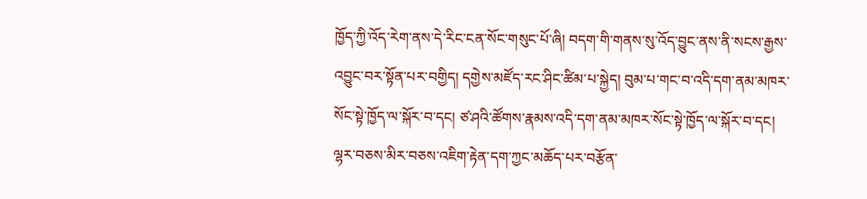ཁྱོད་ཀྱི་འོད་རེག་ནས་དེ་རིང་ངན་སོང་གསུང་པོ་ཞི། བདག་གི་གནས་སུ་འོད་བྱུང་ནས་ནི་སངས་རྒྱས་འབྱུང་བར་སྟོན་པར་བགྱིད། དགྱེས་མཛོད་རང་ཤིང་ཚིམ་པ་སྐྱེད། བུམ་པ་གང་བ་འདི་དག་ནམ་མཁར་སོང་སྟེ་ཁྱོད་ལ་སྐོར་བ་དང། ཙ་ཤའི་ཚོགས་རྣམས་འདི་དག་ནམ་མཁར་སོང་སྟེ་ཁྱོད་ལ་སྐོར་བ་དང། ལྷར་བཅས་མིར་བཅས་འཇིག་རྟེན་དག་ཀྱང་མཆོད་པར་བརྩོན་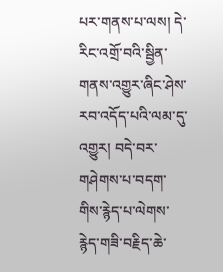པར་གནས་པ་ལས། དེ་རིང་འགྲོ་བའི་སྦྱིན་གནས་འགྱུར་ཞིང་ཤེས་རབ་འདོད་པའི་ལམ་དུ་འགྱུར། བདེ་བར་གཤེགས་པ་བདག་གིས་རྙེད་པ་ལེགས་རྙེད་གཟི་བརྗིད་ཆེ་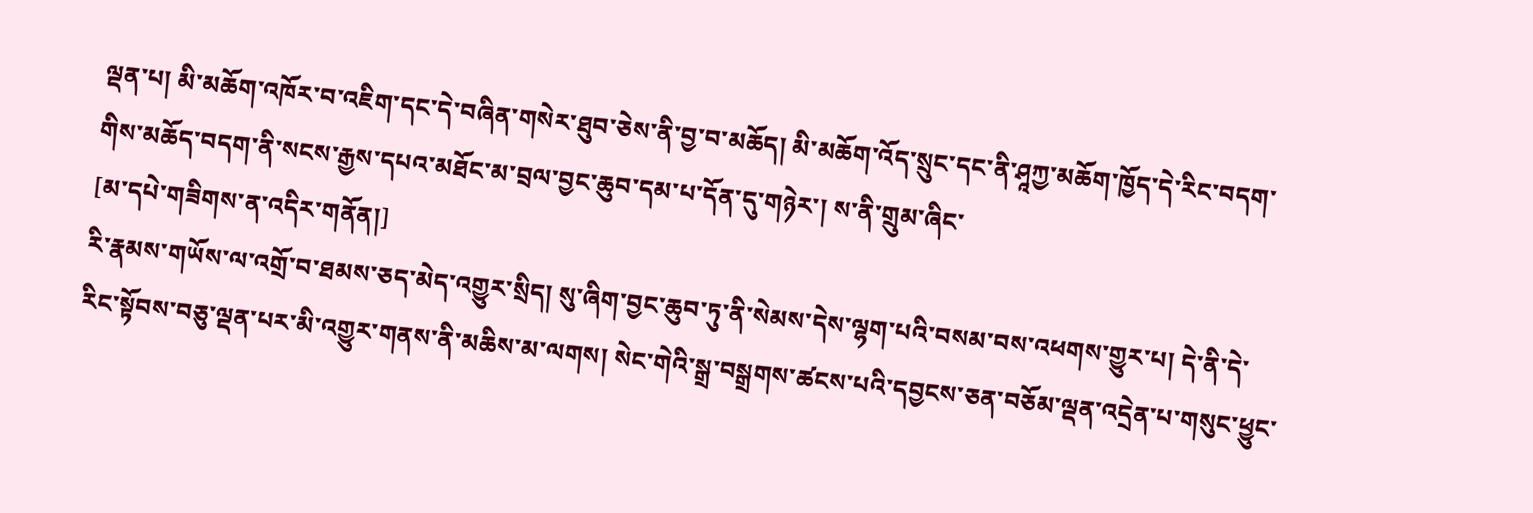ལྡན་པ། མི་མཆོག་འཁོར་བ་འཇིག་དང་དེ་བཞིན་གསེར་ཐུབ་ཅེས་ནི་བྱ་བ་མཆོད། མི་མཆོག་འོད་སྲུང་དང་ནི་ཤཱཀྱ་མཆོག་ཁྱོད་དེ་རིང་བདག་གིས་མཆོད་བདག་ནི་སངས་རྒྱས་དཔའ་མཐོང་མ་བྲལ་བྱང་ཆུབ་དམ་པ་དོན་དུ་གཉེར་། ས་ནི་གྲུམ་ཞིང་
[མ་དཔེ་གཟིགས་ན་འདིར་གནོན།]
རི་རྣམས་གཡོས་ལ་འགྲོ་བ་ཐམས་ཅད་མེད་འགྱུར་སྲིད། སུ་ཞིག་བྱང་ཆུབ་ཏུ་ནི་སེམས་དེས་ལྷག་པའི་བསམ་བས་འཕགས་གྱུར་པ། དེ་ནི་དེ་རིང་སྟོབས་བཅུ་ལྡན་པར་མི་འགྱུར་གནས་ནི་མཆིས་མ་ལགས། སེང་གེའི་སྒྲ་བསྒྲགས་ཚངས་པའི་དབྱངས་ཅན་བཅོམ་ལྡན་འདྲེན་པ་གསུང་ཕྱུང་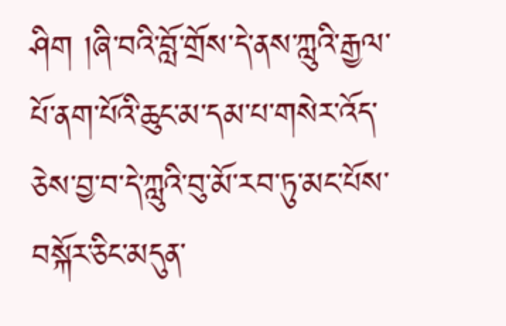ཤིག །ཞི་བའི་བློ་གྲོས་དེ་ནས་ཀླུའི་རྒྱལ་པོ་ནག་པོའི་ཆུང་མ་དམ་པ་གསེར་འོད་ཅེས་བྱ་བ་དེ་ཀླུའི་བུ་མོ་རབ་ཏུ་མང་པོས་བསྐོར་ཅིང་མདུན་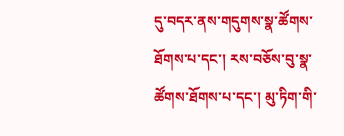དུ་བདར་ནས་གདུགས་སྣ་ཚོགས་ཐོགས་པ་དང་། རས་བཅོས་བུ་སྣ་ཚོགས་ཐོགས་པ་དང་། མུ་ཏིག་གི་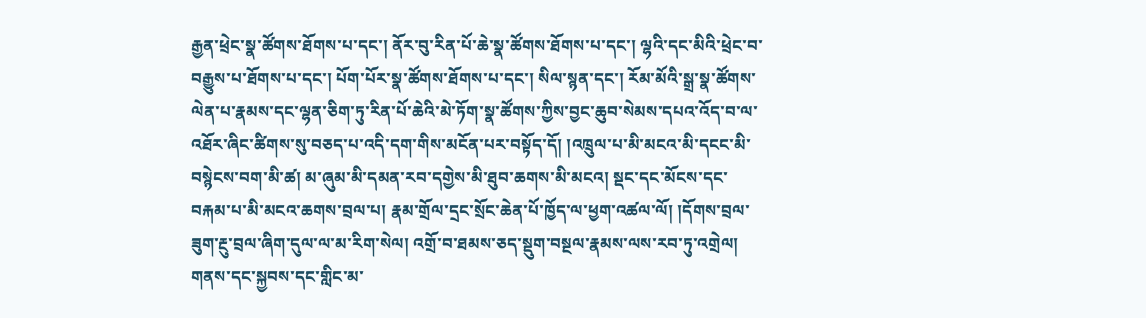རྒྱན་ཕྲེང་སྣ་ཚོགས་ཐོགས་པ་དང་། ནོར་བུ་རིན་པོ་ཆེ་སྣ་ཚོགས་ཐོགས་པ་དང་། ལྷའི་དང་མིའི་ཕྲེང་བ་བརྒྱུས་པ་ཐོགས་པ་དང་། པོག་པོར་སྣ་ཚོགས་ཐོགས་པ་དང་། སིལ་སྙན་དང་། རོམ་མོའི་སྒྲ་སྣ་ཚོགས་ལེན་པ་རྣམས་དང་ལྷན་ཅིག་ཏུ་རིན་པོ་ཆེའི་མེ་ཏོག་སྣ་ཚོགས་ཀྱིས་བྱང་ཆུབ་སེམས་དཔའ་འོད་བ་ལ་འཐོར་ཞིང་ཚིགས་སུ་བཅད་པ་འདི་དག་གིས་མངོན་པར་བསྟོད་དོ། །འཁྲུལ་པ་མི་མངའ་མི་དངང་མི་བསྙེངས་བག་མི་ཚ། མ་ཞུམ་མི་དམན་རབ་དགྱེས་མི་ཐུབ་ཆགས་མི་མངའ། སྡང་དང་མོངས་དང་བརྐམ་པ་མི་མངའ་ཆགས་བྲལ་པ། རྣམ་གྲོལ་དྲང་སྲོང་ཆེན་པོ་ཁྱོད་ལ་ཕྱག་འཚལ་ལོ། །དོགས་བྲལ་ཟུག་རྔུ་བྲལ་ཞིག་དུལ་ལ་མ་རིག་སེལ། འགྲོ་བ་ཐམས་ཅད་སྡུག་བསྔལ་རྣམས་ལས་རབ་ཏུ་འགྲེལ། གནས་དང་སྐྱབས་དང་གླིང་མ་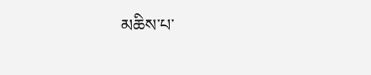མཆིས་པ་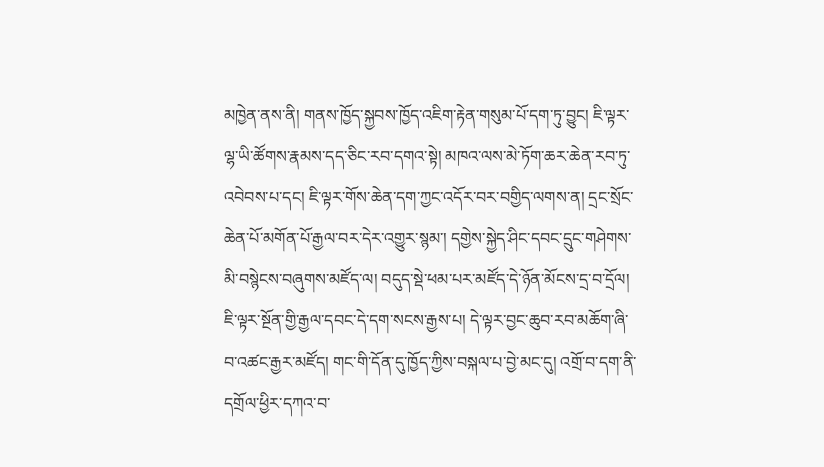མཁྱེན་ནས་ནི། གནས་ཁྱོད་སྐྱབས་ཁྱོད་འཇིག་རྟེན་གསུམ་པོ་དག་ཏུ་བྱུང། ཇི་ལྟར་ལྷ་ཡི་ཚོགས་རྣམས་དད་ཅིང་རབ་དགའ་སྟེ། མཁའ་ལས་མེ་ཏོག་ཆར་ཆེན་རབ་ཏུ་འབེབས་པ་དང། ཇི་ལྟར་གོས་ཆེན་དག་ཀྱང་འདོར་བར་བགྱིད་ལགས་ན། དྲང་སྲོང་ཆེན་པོ་མགོན་པོ་རྒྱལ་བར་དེར་འགྱུར་སྙམ་། དགྱེས་སྐྱེད་ཤིང་དབང་དྲུང་གཤེགས་མི་བསྙེངས་བཞུགས་མཛོད་ལ། བདུད་སྡེ་ཕམ་པར་མཛོད་དེ་ཉོན་མོངས་དྲ་བ་དྲོལ། ཇི་ལྟར་སྔོན་གྱི་རྒྱལ་དབང་དེ་དག་སངས་རྒྱས་པ། དེ་ལྟར་བྱང་ཆུབ་རབ་མཆོག་ཞི་བ་འཚང་རྒྱར་མཛོད། གང་གི་དོན་དུ་ཁྱོད་ཀྱིས་བསྐལ་པ་བྱེ་མང་དུ། འགྲོ་བ་དག་ནི་དགྲོལ་ཕྱིར་དཀའ་བ་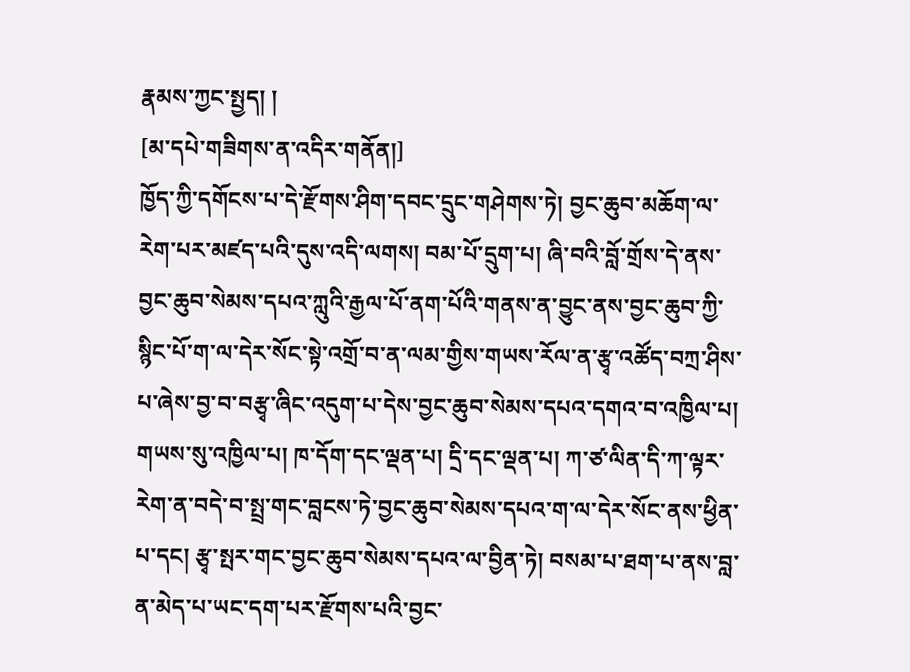རྣམས་ཀྱང་སྤྱད། །
[མ་དཔེ་གཟིགས་ན་འདིར་གནོན།]
ཁྱོད་ཀྱི་དགོངས་པ་དེ་རྫོགས་ཤིག་དབང་དྲུང་གཤེགས་ཏེ། བྱང་ཆུབ་མཆོག་ལ་རེག་པར་མཛད་པའི་དུས་འདི་ལགས། བམ་པོ་དྲུག་པ། ཞི་བའི་བློ་གྲོས་དེ་ནས་བྱང་ཆུབ་སེམས་དཔའ་ཀླུའི་རྒྱལ་པོ་ནག་པོའི་གནས་ན་བྱུང་ནས་བྱང་ཆུབ་ཀྱི་སྙིང་པོ་ག་ལ་དེར་སོང་སྟེ་འགྲོ་བ་ན་ལམ་གྱིས་གཡས་རོལ་ན་རྩྭ་འཚོད་བཀྲ་ཤིས་པ་ཞེས་བྱ་བ་བརྩྭ་ཞིང་འདུག་པ་དེས་བྱང་ཆུབ་སེམས་དཔའ་དགའ་བ་འཁྱིལ་པ། གཡས་སུ་འཁྱིལ་པ། ཁ་དོག་དང་ལྡན་པ། དྲི་དང་ལྡན་པ། ཀ་ཙ་ལིན་དི་ཀ་ལྟར་རེག་ན་བདེ་བ་སྤྲ་གང་བླངས་ཏེ་བྱང་ཆུབ་སེམས་དཔའ་ག་ལ་དེར་སོང་ནས་ཕྱིན་པ་དང། རྩྭ་སྤར་གང་བྱང་ཆུབ་སེམས་དཔའ་ལ་བྱིན་ཏེ། བསམ་པ་ཐག་པ་ནས་བླ་ན་མེད་པ་ཡང་དག་པར་རྫོགས་པའི་བྱང་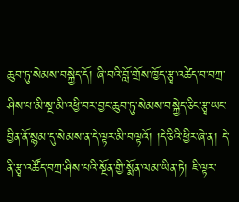ཆུབ་ཏུ་སེམས་བསྐྱེད་དོ། ཞི་བའི་བློ་གྲོས་ཁྱོད་རྩྭ་འཚེད་བ་བཀྲ་ཤིས་པ་མི་སྔ་མི་འཕྱི་བར་བྱང་ཆུབ་ཏུ་སེམས་བསྐྱེད་ཅིང་རྩྭ་ཡང་བྱིན་ནོ་སྙམ་དུ་སེམས་ན་དེ་ལྟར་མི་བལྟའོ། །དེ་ཅིའི་ཕྱིར་ཞེ་ན། དེ་ནི་རྩྭ་འཚོད་བཀྲ་ཤིས་པའི་སྔོན་གྱི་སྨོན་ལམ་ཡིན་ཏེ། ཇི་ལྟར་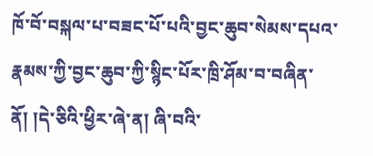ཁོ་བོ་བསྐལ་པ་བཟང་པོ་པའི་བྱང་ཆུབ་སེམས་དཔའ་རྣམས་ཀྱི་བྱང་ཆུབ་ཀྱི་སྙིང་པོར་ཁྲི་ཤོམ་བ་བཞིན་ནོ། །དེ་ཅིའི་ཕྱིར་ཞེ་ན། ཞི་བའི་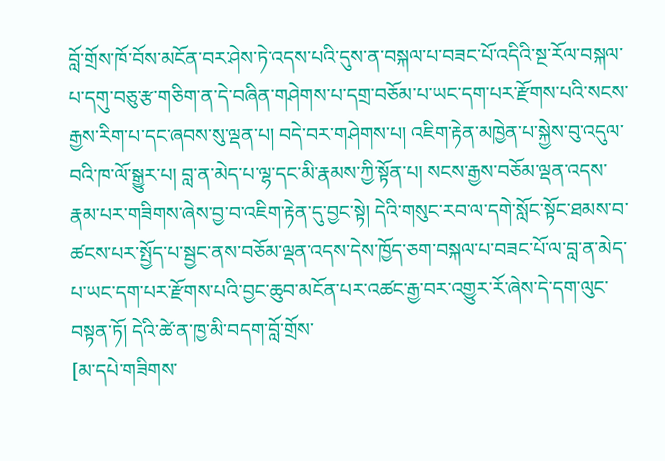བློ་གྲོས་ཁོ་བོས་མངོན་བར་ཤེས་ཏེ་འདས་པའི་དུས་ན་བསྐལ་པ་བཟང་པོ་འདིའི་སྔ་རོལ་བསྐལ་པ་དགུ་བཅུ་རྩ་གཅིག་ན་དེ་བཞིན་གཤེགས་པ་དགྲ་བཅོམ་པ་ཡང་དག་པར་རྫོགས་པའི་སངས་རྒྱས་རིག་པ་དང་ཞབས་སུ་ལྡན་པ། བདེ་བར་གཤེགས་པ། འཇིག་རྟེན་མཁྱེན་པ་སྐྱེས་བུ་འདུལ་བའི་ཁ་ལོ་སྒྱུར་པ། བླ་ན་མེད་པ་ལྷ་དང་མི་རྣམས་ཀྱི་སྟོན་པ། སངས་རྒྱས་བཅོམ་ལྡན་འདས་རྣམ་པར་གཟིགས་ཞེས་བྱ་བ་འཇིག་རྟེན་དུ་བྱང་སྟེ། དེའི་གསུང་རབ་ལ་དགེ་སློང་སྟོང་ཐམས་བ་ཚངས་པར་སྤྱོད་པ་སྦྱང་ནས་བཅོམ་ལྡན་འདས་དེས་ཁྱོད་ཅག་བསྐལ་པ་བཟང་པོ་ལ་བླ་ན་མེད་པ་ཡང་དག་པར་རྫོགས་པའི་བྱང་ཆུབ་མངོན་པར་འཚང་རྒྱ་བར་འགྱུར་རོ་ཞེས་དེ་དག་ལུང་བསྟན་ཏོ། དེའི་ཚེ་ན་ཁྱ་མི་བདག་བློ་གྲོས་
[མ་དཔེ་གཟིགས་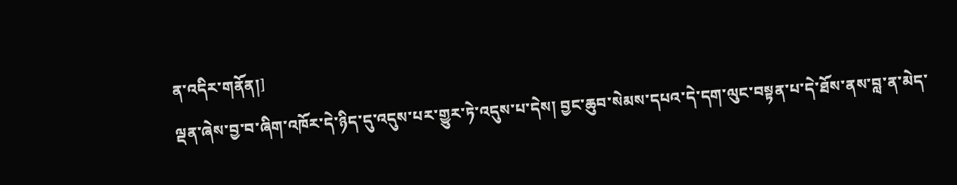ན་འདིར་གནོན།]
ལྡན་ཞེས་བྱ་བ་ཞིག་འཁོར་དེ་ཉིད་དུ་འདུས་པར་གྱུར་ཏེ་འདུས་པ་དེས། བྱང་ཆུབ་སེམས་དཔའ་དེ་དག་ལུང་བསྟན་པ་དེ་ཐོས་ནས་བླ་ན་མེད་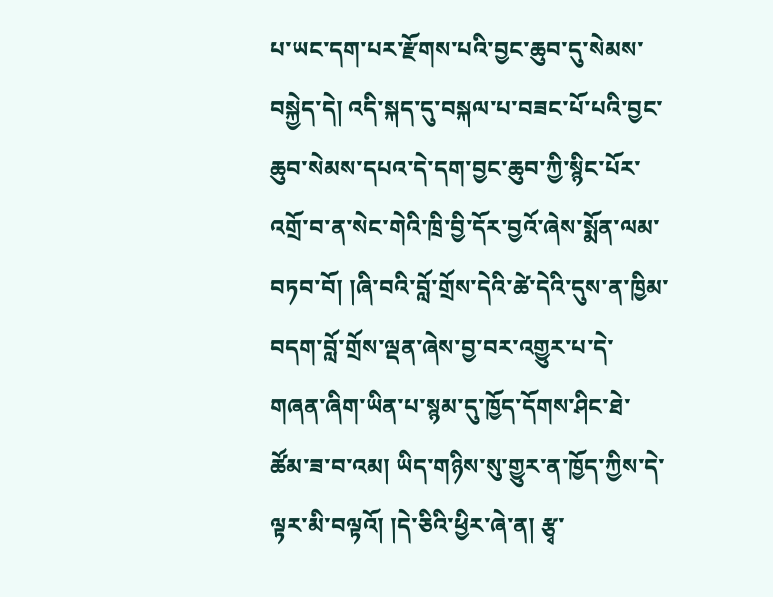པ་ཡང་དག་པར་རྫོགས་པའི་བྱང་ཆུབ་དུ་སེམས་བསྐྱེད་དེ། འདི་སྐད་དུ་བསྐལ་པ་བཟང་པོ་པའི་བྱང་ཆུབ་སེམས་དཔའ་དེ་དག་བྱང་ཆུབ་ཀྱི་སྙིང་པོར་འགྲོ་བ་ན་སེང་གེའི་ཁྲི་བྱི་དོར་བྱའོ་ཞེས་སྨོན་ལམ་བཏབ་བོ། །ཞི་བའི་བློ་གྲོས་དེའི་ཚེ་དེའི་དུས་ན་ཁྱིམ་བདག་བློ་གྲོས་ལྡན་ཞེས་བྱ་བར་འགྱུར་པ་དེ་གཞན་ཞིག་ཡིན་པ་སྙམ་དུ་ཁྱོད་དོགས་ཤིང་ཐེ་ཚོམ་ཟ་བ་འམ། ཡིད་གཉིས་སུ་གྱུར་ན་ཁྱོད་ཀྱིས་དེ་ལྟར་མི་བལྟའོ། །དེ་ཅིའི་ཕྱིར་ཞེ་ན། རྩྭ་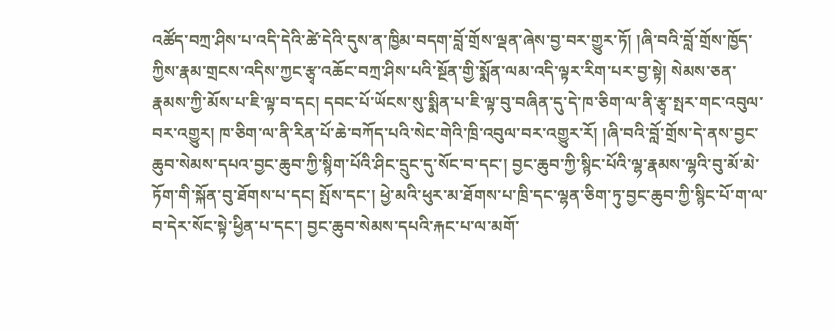འཚོད་བཀྲ་ཤིས་པ་འདི་དེའི་ཚེ་དེའི་དུས་ན་ཁྱིམ་བདག་བློ་གྲོས་ལྡན་ཞེས་བྱ་བར་གྱུར་ཏོ། །ཞི་བའི་བློ་གྲོས་ཁྱོད་ཀྱིས་རྣམ་གྲངས་འདིས་ཀྱང་རྩྭ་འཆོང་བཀྲ་ཤིས་པའི་སྔོན་གྱི་སྨོན་ལམ་འདི་ལྟར་རིག་པར་བྱ་སྟེ། སེམས་ཅན་རྣམས་ཀྱི་མོས་པ་ཇི་ལྟ་བ་དང། དབང་པོ་ཡོངས་སུ་སྨིན་པ་ཇི་ལྟ་བུ་བཞིན་དུ་དེ་ཁ་ཅིག་ལ་ནི་རྩྭ་སྤར་གང་འབུལ་བར་འགྱུར། ཁ་ཅིག་ལ་ནི་རིན་པོ་ཆེ་བཀོད་པའི་སེང་གེའི་ཁྲི་འབུལ་བར་འགྱུར་རོ། །ཞི་བའི་བློ་གྲོས་དེ་ནས་བྱང་ཆུབ་སེམས་དཔའ་བྱང་ཆུབ་ཀྱི་སྙིག་པོའི་ཤིང་དྲུང་དུ་སོང་བ་དང་། བྱང་ཆུབ་ཀྱི་སྙིང་པོའི་ལྷ་རྣམས་ལྷའི་བུ་མོ་མེ་ཏོག་གི་སྐོན་བུ་ཐོགས་པ་དང། སྤོས་དང་། ཕྱེ་མའི་ཕུར་མ་ཐོགས་པ་ཁྲི་དང་ལྷན་ཅིག་ཏུ་བྱང་ཆུབ་ཀྱི་སྙིང་པོ་ག་ལ་བ་དེར་སོང་སྟེ་ཕྱིན་པ་དང་། བྱང་ཆུབ་སེམས་དཔའི་རྐང་པ་ལ་མགོ་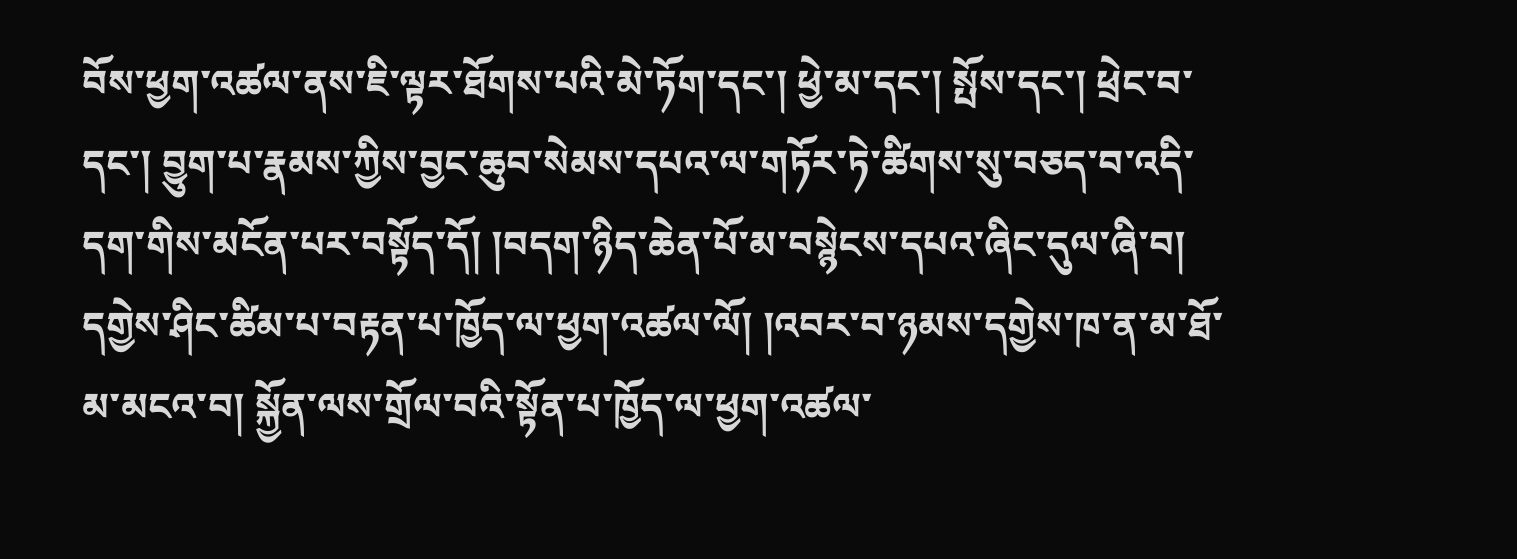བོས་ཕྱག་འཚལ་ནས་ཇི་ལྟར་ཐོགས་པའི་མེ་ཏོག་དང་། ཕྱེ་མ་དང་། སྤོས་དང་། ཕྲེང་བ་དང་། བྱུག་པ་རྣམས་ཀྱིས་བྱང་ཆུབ་སེམས་དཔའ་ལ་གཏོར་ཏེ་ཚིགས་སུ་བཅད་བ་འདི་དག་གིས་མངོན་པར་བསྟོད་དོ། །བདག་ཉིད་ཆེན་པོ་མ་བསྙེངས་དཔའ་ཞིང་དུལ་ཞི་བ། དགྱེས་ཤིང་ཚིམ་པ་བརྟན་པ་ཁྱོད་ལ་ཕྱག་འཚལ་ལོ། །འབར་བ་ཉམས་དགྱེས་ཁ་ན་མ་ཐོ་མ་མངའ་བ། སྐྱོན་ལས་གྲོལ་བའི་སྟོན་པ་ཁྱོད་ལ་ཕྱག་འཚལ་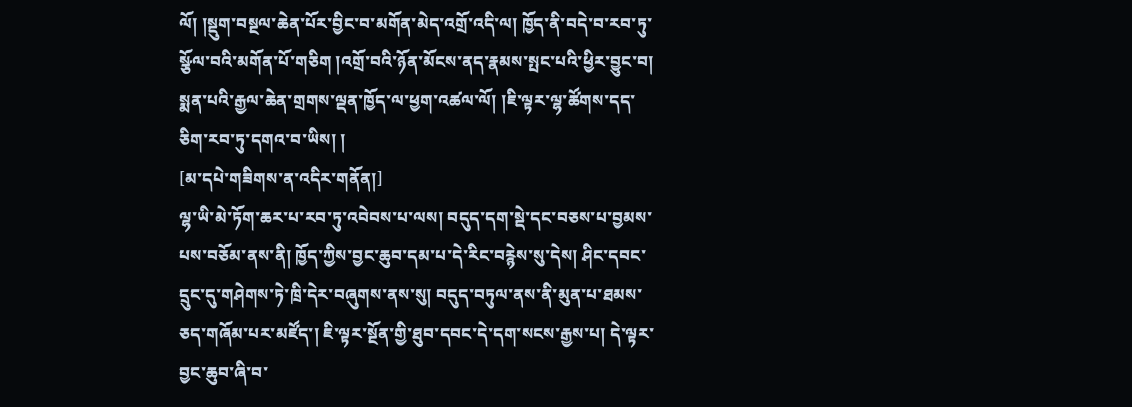ལོ། །སྡུག་བསྔལ་ཆེན་པོར་བྱིང་བ་མགོན་མེད་འགྲོ་འདི་ལ། ཁྱོད་ནི་བདེ་བ་རབ་ཏུ་སྩོལ་བའི་མགོན་པོ་གཅིག །འགྲོ་བའི་ཉོན་མོངས་ནད་རྣམས་སྤང་པའི་ཕྱིར་བྱུང་བ། སྨན་པའི་རྒྱལ་ཆེན་གྲགས་ལྡན་ཁྱོད་ལ་ཕྱག་འཚལ་ལོ། །ཇི་ལྟར་ལྷ་ཚོགས་དད་ཅིག་རབ་ཏུ་དགའ་བ་ཡིས། །
[མ་དཔེ་གཟིགས་ན་འདིར་གནོན།]
ལྷ་ཡི་མེ་ཏོག་ཆར་པ་རབ་ཏུ་འབེབས་པ་ལས། བདུད་དག་སྡེ་དང་བཅས་པ་བྱམས་པས་བཅོམ་ནས་ནི། ཁྱོད་ཀྱིས་བྱང་ཆུབ་དམ་པ་དེ་རིང་བརྙེས་སུ་དེས། ཤིང་དབང་དྲུང་དུ་གཤེགས་ཏེ་ཁྲི་དེར་བཞུགས་ནས་སུ། བདུད་བཏུལ་ནས་ནི་མུན་པ་ཐམས་ཅད་གཞོམ་པར་མཛོད་། ཇི་ལྟར་སྔོན་གྱི་ཐུབ་དབང་དེ་དག་སངས་རྒྱས་པ། དེ་ལྟར་བྱང་ཆུབ་ཞི་བ་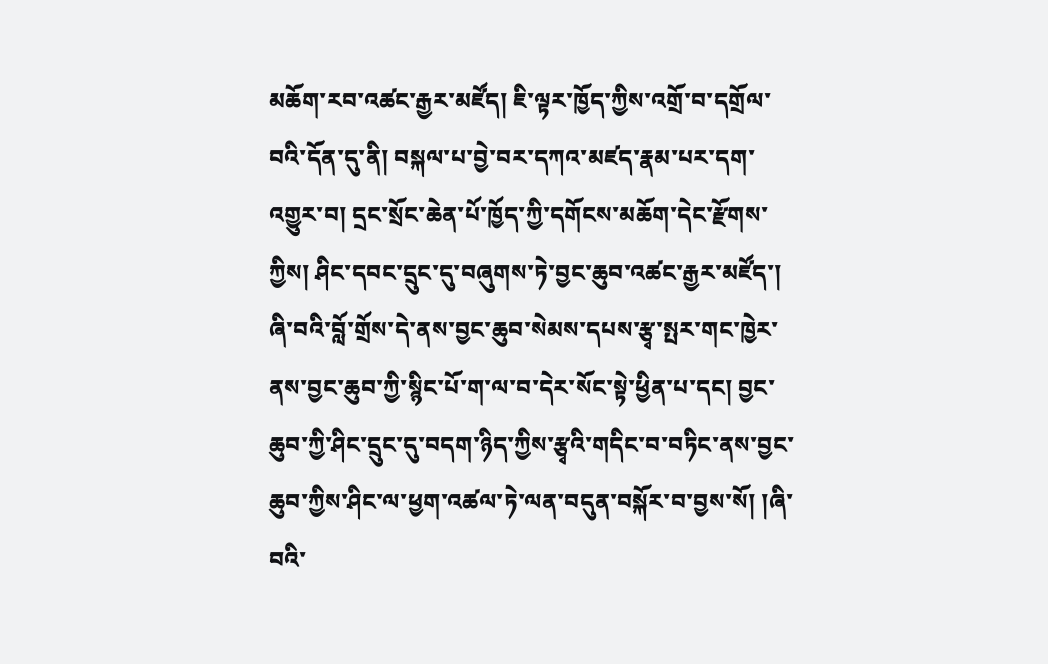མཆོག་རབ་འཚང་རྒྱར་མཛོད། ཇི་ལྟར་ཁྱོད་ཀྱིས་འགྲོ་བ་དགྲོལ་བའི་དོན་དུ་ནི། བསྐལ་པ་བྱེ་བར་དཀའ་མཛད་རྣམ་པར་དག་འགྱུར་བ། དྲང་སྲོང་ཆེན་པོ་ཁྱོད་ཀྱི་དགོངས་མཆོག་དེང་རྫོགས་ཀྱིས། ཤིང་དབང་དྲུང་དུ་བཞུགས་ཏེ་བྱང་ཆུབ་འཚང་རྒྱར་མཛོད་། ཞི་བའི་བློ་གྲོས་དེ་ནས་བྱང་ཆུབ་སེམས་དཔས་རྩྭ་སྤར་གང་ཁྱེར་ནས་བྱང་ཆུབ་ཀྱི་སྙིང་པོ་ག་ལ་བ་དེར་སོང་སྟེ་ཕྱིན་པ་དང། བྱང་ཆུབ་ཀྱི་ཤིང་དྲུང་དུ་བདག་ཉིད་ཀྱིས་རྩྭའི་གདིང་བ་བཏིང་ནས་བྱང་ཆུབ་ཀྱིས་ཤིང་ལ་ཕྱག་འཚལ་ཏེ་ལན་བདུན་བསྐོར་བ་བྱས་སོ། །ཞི་བའི་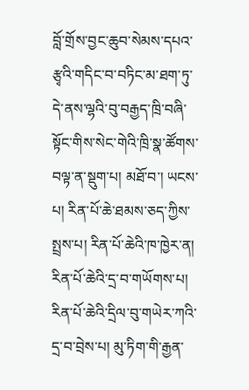བློ་གྲོས་བྱང་ཆུབ་སེམས་དཔའ་རྩྭའི་གདིང་བ་བཏིང་མ་ཐག་ཏུ་དེ་ནས་ལྷའི་བུ་བརྒྱད་ཁྲི་བཞི་སྟོང་གིས་སེང་གེའི་ཁྲི་སྣ་ཚོགས་བལྟ་ན་སྡུག་པ། མཐོ་བ་། ཡངས་པ། རིན་པོ་ཆེ་ཐམས་ཅད་ཀྱིས་སྤྲས་པ། རིན་པོ་ཆེའི་ཁ་ཁྱེར་ན། རིན་པོ་ཆེའི་དྲ་བ་གཡོགས་པ། རིན་པོ་ཆེའི་དྲིལ་བུ་གཡེར་ཀའི་དྲ་བ་བྲེས་པ། མུ་ཏིག་གི་རྒྱན་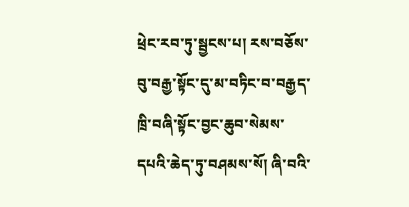ཕྲེང་རབ་ཏུ་སྦྱངས་པ། རས་བཅོས་བུ་བརྒྱ་སྟོང་དུ་མ་བཏིང་བ་བརྒྱད་ཁྲི་བཞི་སྟོང་བྱང་ཆུབ་སེམས་དཔའི་ཆེད་ཏུ་བཤམས་སོ། ཞི་བའི་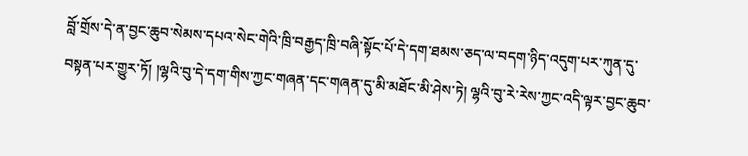བློ་གྲོས་དེ་ན་བྱང་ཆུབ་སེམས་དཔའ་སེང་གེའི་ཁྲི་བརྒྱད་ཁྲི་བཞི་སྟོང་པོ་དེ་དག་ཐམས་ཅད་ལ་བདག་ཉིད་འདུག་པར་ཀུན་དུ་བསྟན་པར་གྱུར་ཏོ། །ལྷའི་བུ་དེ་དག་གིས་ཀྱང་གཞན་དང་གཞན་དུ་མི་མཐོང་མི་ཤེས་ཏེ། ལྷའི་བུ་རེ་རེས་ཀྱང་འདི་ལྟར་བྱང་ཆུབ་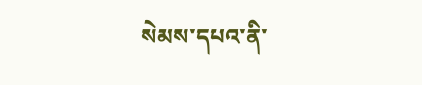སེམས་དཔའ་ནི་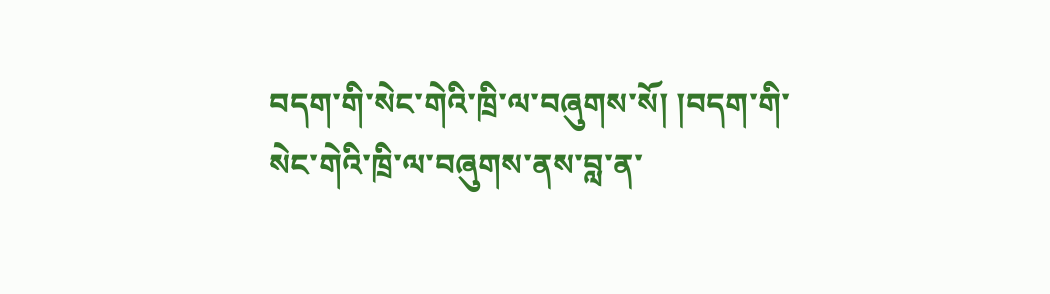བདག་གི་སེང་གེའི་ཁྲི་ལ་བཞུགས་སོ། །བདག་གི་སེང་གེའི་ཁྲི་ལ་བཞུགས་ནས་བླ་ན་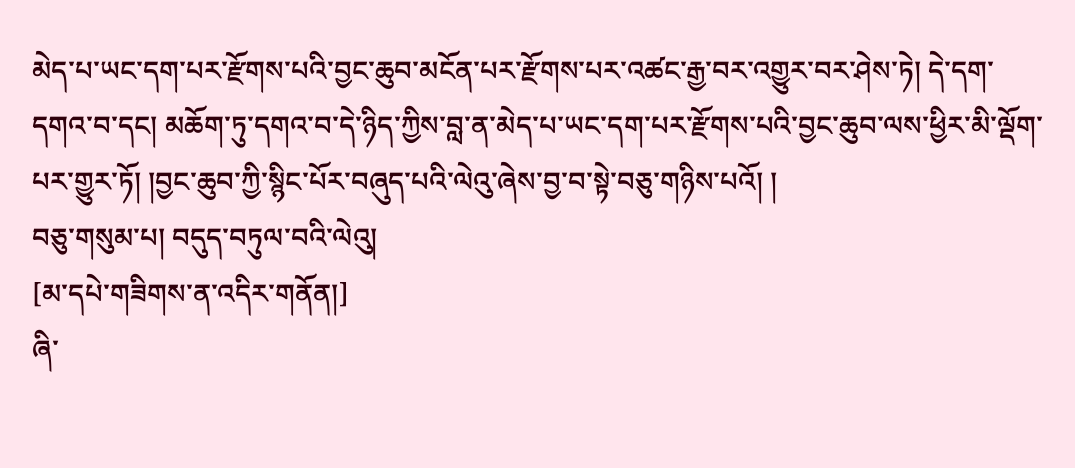མེད་པ་ཡང་དག་པར་རྫོགས་པའི་བྱང་ཆུབ་མངོན་པར་རྫོགས་པར་འཚང་རྒྱ་བར་འགྱུར་བར་ཤེས་ཏེ། དེ་དག་དགའ་བ་དང། མཆོག་ཏུ་དགའ་བ་དེ་ཉིད་ཀྱིས་བླ་ན་མེད་པ་ཡང་དག་པར་རྫོགས་པའི་བྱང་ཆུབ་ལས་ཕྱིར་མི་ལྡོག་པར་གྱུར་ཏོ། །བྱང་ཆུབ་ཀྱི་སྙིང་པོར་བཞུད་པའི་ལེའུ་ཞེས་བྱ་བ་སྟེ་བཅུ་གཉིས་པའོ། །
བཅུ་གསུམ་པ། བདུད་བཏུལ་བའི་ལེའུ།
[མ་དཔེ་གཟིགས་ན་འདིར་གནོན།]
ཞི་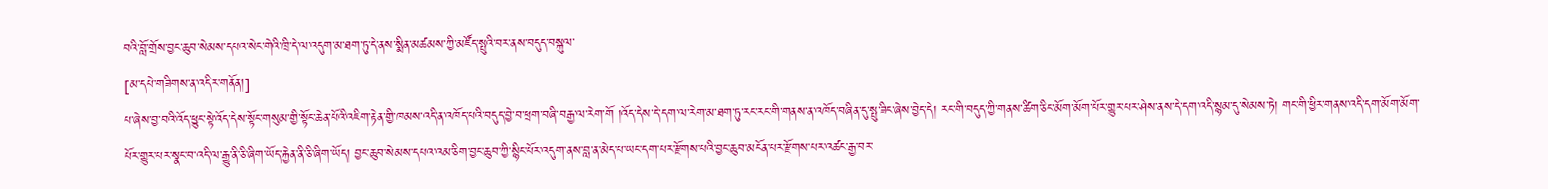བའི་བློ་གྲོས་བྱང་ཆུབ་སེམས་དཔའ་སེང་གེའི་ཁྲི་དེ་ལ་འདུག་མ་ཐག་ཏུ་དེ་ནས་སྨིན་མཚམས་ཀྱི་མཛོད་སྤུའི་བར་ནས་བདུད་བསྐུལ་
[མ་དཔེ་གཟིགས་ན་འདིར་གནོན།]
པ་ཞེས་བྱ་བའི་འོད་ཕྱུང་སྟེ་འོད་དེས་སྟོང་གསུམ་གྱི་སྟོང་ཆེན་པོའི་འཇིག་རྟེན་གྱི་ཁམས་འདི་ན་འཁོད་པའི་བདུད་བྱེ་བ་ཕྲག་བཞི་བརྒྱ་ལ་རེག་གོ །འོད་དེས་དེ་དག་ལ་རེག་མ་ཐག་ཏུ་རང་རང་གི་གནས་ན་འཁོད་བཞིན་དུ་སྤུ་ཟིང་ཞེས་བྱེད་དེ། རང་གི་བདུད་ཀྱི་གནས་ཚིག་ཅིང་མོག་མོག་པོར་གྱུར་པར་ཤེས་ནས་དེ་དག་འདི་སྙམ་དུ་སེམས་ཏེ། གང་གི་ཕྱིར་གནས་འདི་དག་མོག་མོག་པོར་གྱུར་པར་སྣང་བ་འདི་ལ་རྒྱུ་ནི་ཅི་ཞིག་ཡོད་རྐྱེན་ནི་ཅི་ཞིག་ཡོད། བྱང་ཆུབ་སེམས་དཔའ་འམ་ཅིག་བྱང་ཆུབ་ཀྱི་སྙིང་པོར་འདུག་ནས་བླ་ན་མེད་པ་ཡང་དག་པར་རྫོགས་པའི་བྱང་ཆུབ་མངོན་པར་རྫོགས་པར་འཚང་རྒྱ་བར་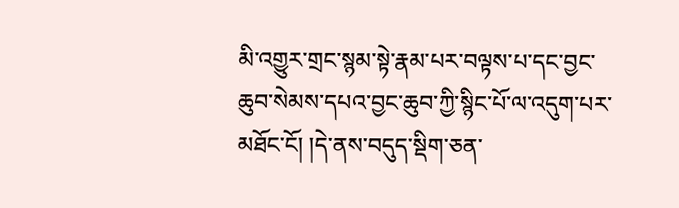མི་འགྱུར་གྲང་སྙམ་སྟེ་རྣམ་པར་བལྟས་པ་དང་བྱང་ཆུབ་སེམས་དཔའ་བྱང་ཆུབ་ཀྱི་སྙིང་པོ་ལ་འདུག་པར་མཐོང་ངོ། །དེ་ནས་བདུད་སྡིག་ཅན་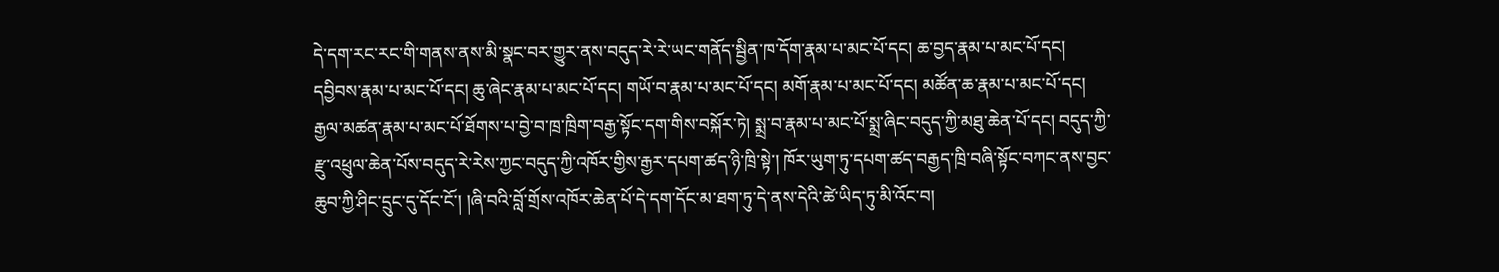དེ་དག་རང་རང་གི་གནས་ནས་མི་སྣང་བར་གྱུར་ནས་བདུད་རེ་རེ་ཡང་གནོད་སྦྱིན་ཁ་དོག་རྣམ་པ་མང་པོ་དང། ཆ་བྱད་རྣམ་པ་མང་པོ་དང། དབྱིབས་རྣམ་པ་མང་པོ་དང། ཆུ་ཞེང་རྣམ་པ་མང་པོ་དང། གཡོ་བ་རྣམ་པ་མང་པོ་དང། མགོ་རྣམ་པ་མང་པོ་དང། མཚོན་ཆ་རྣམ་པ་མང་པོ་དང། རྒྱལ་མཚན་རྣམ་པ་མང་པོ་ཐོགས་པ་བྱེ་བ་ཁྲ་ཁྲིག་བརྒྱ་སྟོང་དག་གིས་བསྐོར་ཏེ། སྨྲ་བ་རྣམ་པ་མང་པོ་སྨྲ་ཞིང་བདུད་ཀྱི་མཐུ་ཆེན་པོ་དང། བདུད་ཀྱི་རྫུ་འཕྲུལ་ཆེན་པོས་བདུད་རེ་རེས་ཀྱང་བདུད་ཀྱི་འཁོར་གྱིས་རྒྱར་དཔག་ཚད་ཉི་ཁྲི་སྟེ་། ཁོར་ཡུག་ཏུ་དཔག་ཚད་བརྒྱད་ཁྲི་བཞི་སྟོང་བཀང་ནས་བྱང་ཆུབ་ཀྱི་ཤིང་དྲུང་དུ་དོང་ངོ་། །ཞི་བའི་བློ་གྲོས་འཁོར་ཆེན་པོ་དེ་དག་དོང་མ་ཐག་ཏུ་དེ་ནས་དེའི་ཚེ་ཡིད་ཏུ་མི་འོང་བ།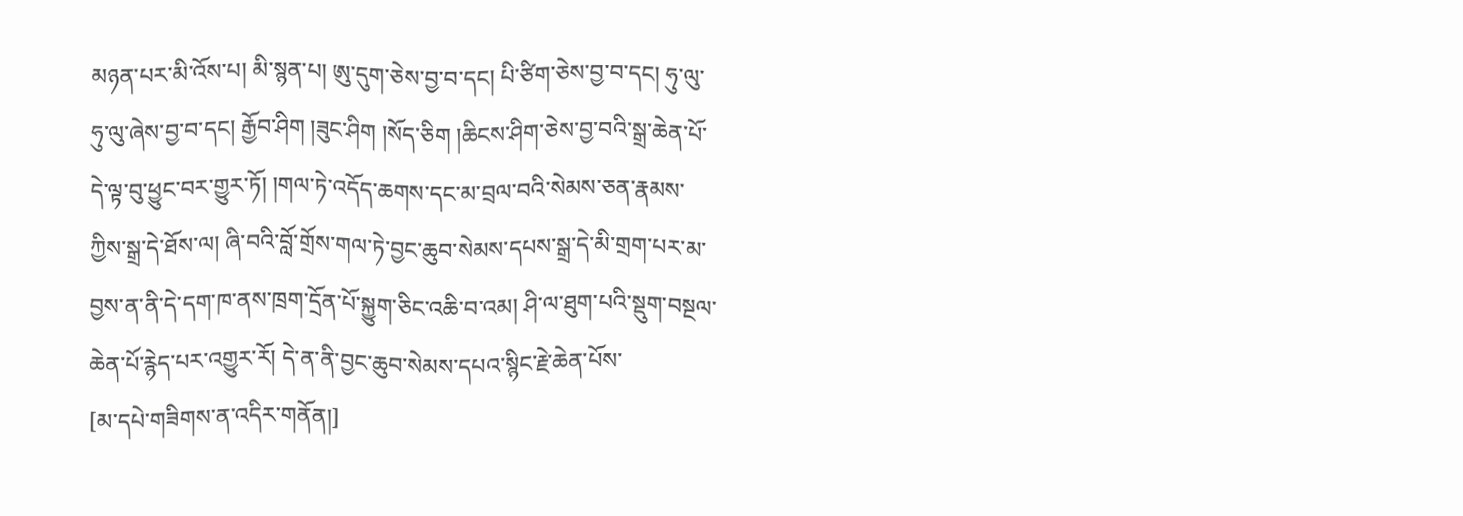མཉན་པར་མི་འོས་པ། མི་སྙན་པ། ཨུ་དུག་ཅེས་བྱ་བ་དང། པི་ཙིག་ཅེས་བྱ་བ་དང། ཧུ་ལུ་ཧུ་ལུ་ཞེས་བྱ་བ་དང། རྒྱོབ་ཤིག །ཟུང་ཤིག །སོད་ཅིག །ཆིངས་ཤིག་ཅེས་བྱ་བའི་སྒྲ་ཆེན་པོ་དེ་ལྟ་བུ་ཕྱུང་བར་གྱུར་ཏོ། །གལ་ཏེ་འདོད་ཆགས་དང་མ་བྲལ་བའི་སེམས་ཅན་རྣམས་ཀྱིས་སྒྲ་དེ་ཐོས་ལ། ཞི་བའི་བློ་གྲོས་གལ་ཏེ་བྱང་ཆུབ་སེམས་དཔས་སྒྲ་དེ་མི་གྲག་པར་མ་བྱས་ན་ནི་དེ་དག་ཁ་ནས་ཁྲག་དྲོན་པོ་སྐྱུག་ཅིང་འཆི་བ་འམ། ཤི་ལ་ཐུག་པའི་སྡུག་བསྔལ་ཆེན་པོ་རྙེད་པར་འགྱུར་རོ། དེ་ན་ནི་བྱང་ཆུབ་སེམས་དཔའ་སྙིང་རྗེ་ཆེན་པོས་
[མ་དཔེ་གཟིགས་ན་འདིར་གནོན།]